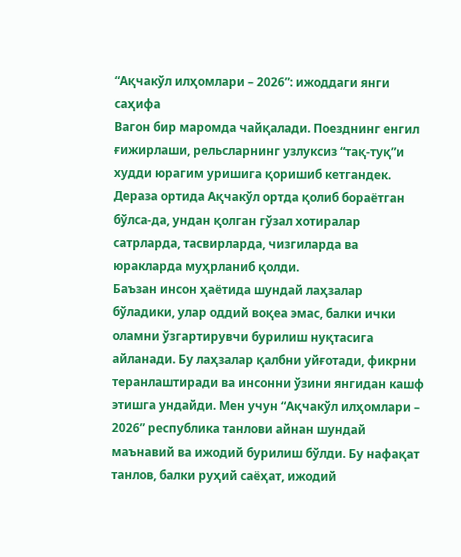“Ақчакўл илҳомлари – 2026”: ижоддаги янги саҳифа
Вагон бир маромда чайқалади. Поезднинг енгил ғижирлаши, рельсларнинг узлуксиз “тақ-туқ”и худди юрагим уришига қоришиб кетгандек. Дераза ортида Ақчакўл ортда қолиб бораётган бўлса-да, ундан қолган гўзал хотиралар сатрларда, тасвирларда, чизгиларда ва юракларда муҳрланиб қолди.
Баъзан инсон ҳаётида шундай лаҳзалар бўладики, улар оддий воқеа эмас, балки ички оламни ўзгартирувчи бурилиш нуқтасига айланади. Бу лаҳзалар қалбни уйғотади, фикрни теранлаштиради ва инсонни ўзини янгидан кашф этишга ундайди. Мен учун “Ақчакўл илҳомлари – 2026” республика танлови айнан шундай маънавий ва ижодий бурилиш бўлди. Бу нафақат танлов, балки руҳий саёҳат, ижодий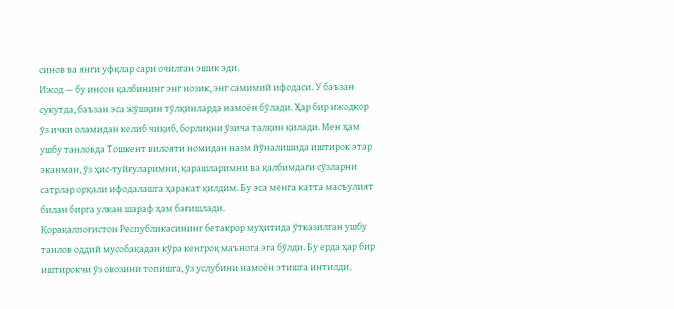синов ва янги уфқлар сари очилган эшик эди.
Ижод — бу инсон қалбининг энг нозик, энг самимий ифодаси. У баъзан сукутда, баъзан эса жўшқин тўлқинларда намоён бўлади. Ҳар бир ижодкор ўз ички оламидан келиб чиқиб, борлиқни ўзича талқин қилади. Мен ҳам ушбу танловда Тошкент вилояти номидан назм йўналишида иштирок этар эканман, ўз ҳис-туйғуларимни, қарашларимни ва қалбимдаги сўзларни сатрлар орқали ифодалашга ҳаракат қилдим. Бу эса менга катта масъулият билан бирга улкан шараф ҳам бағишлади.
Қорақалпоғистон Республикасининг бетакрор муҳитида ўтказилган ушбу танлов оддий мусобақадан кўра кенгроқ маънога эга бўлди. Бу ерда ҳар бир иштирокчи ўз овозини топишга, ўз услубини намоён этишга интилди.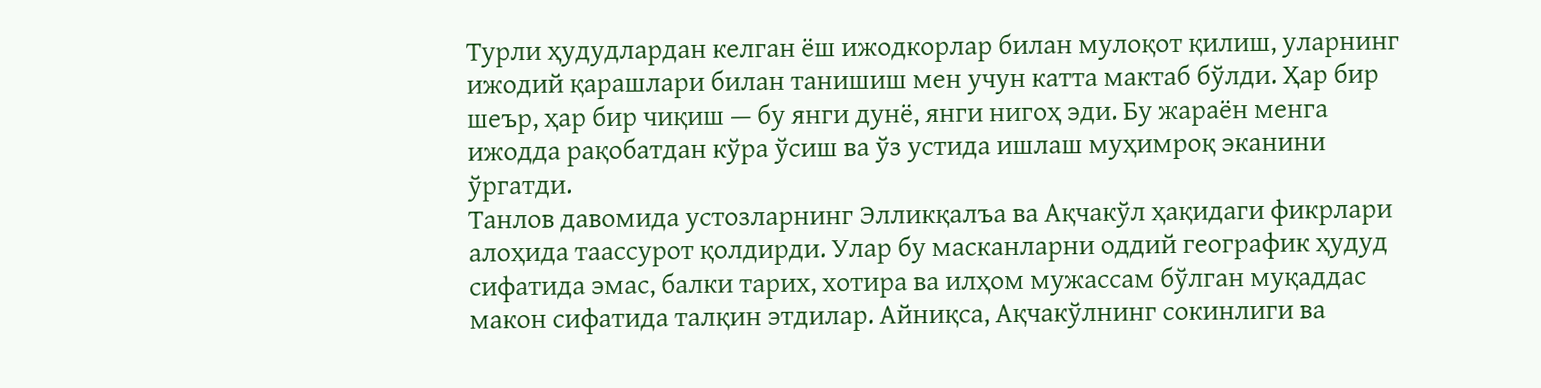Турли ҳудудлардан келган ёш ижодкорлар билан мулоқот қилиш, уларнинг ижодий қарашлари билан танишиш мен учун катта мактаб бўлди. Ҳар бир шеър, ҳар бир чиқиш — бу янги дунё, янги нигоҳ эди. Бу жараён менга ижодда рақобатдан кўра ўсиш ва ўз устида ишлаш муҳимроқ эканини ўргатди.
Танлов давомида устозларнинг Элликқалъа ва Ақчакўл ҳақидаги фикрлари алоҳида таассурот қолдирди. Улар бу масканларни оддий географик ҳудуд сифатида эмас, балки тарих, хотира ва илҳом мужассам бўлган муқаддас макон сифатида талқин этдилар. Айниқса, Ақчакўлнинг сокинлиги ва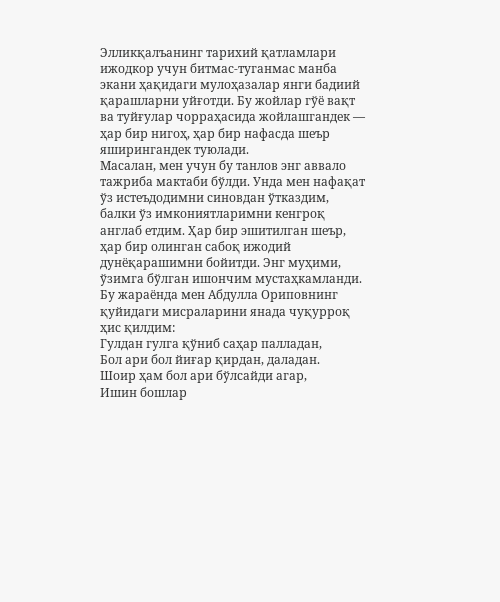Элликқалъанинг тарихий қатламлари ижодкор учун битмас-туганмас манба экани ҳақидаги мулоҳазалар янги бадиий қарашларни уйғотди. Бу жойлар гўё вақт ва туйғулар чорраҳасида жойлашгандек — ҳар бир нигоҳ, ҳар бир нафасда шеър яширингандек туюлади.
Масалан, мен учун бу танлов энг аввало тажриба мактаби бўлди. Унда мен нафақат ўз истеъдодимни синовдан ўтказдим, балки ўз имкониятларимни кенгроқ англаб етдим. Ҳар бир эшитилган шеър, ҳар бир олинган сабоқ ижодий дунёқарашимни бойитди. Энг муҳими, ўзимга бўлган ишончим мустаҳкамланди.
Бу жараёнда мен Абдулла Ориповнинг қуйидаги мисраларини янада чуқурроқ ҳис қилдим:
Гулдан гулга қўниб саҳар палладан,
Бол ари бол йиғар қирдан, даладан.
Шоир ҳам бол ари бўлсайди агар,
Ишин бошлар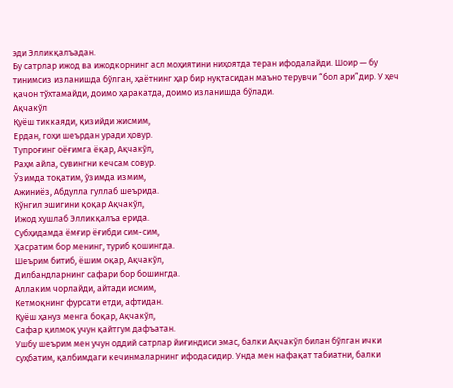эди Элликқалъадан.
Бу сатрлар ижод ва ижодкорнинг асл моҳиятини ниҳоятда теран ифодалайди. Шоир — бу тинимсиз изланишда бўлган, ҳаётнинг ҳар бир нуқтасидан маъно терувчи “бол ари”дир. У ҳеч қачон тўхтамайди, доимо ҳаракатда, доимо изланишда бўлади.
Ақчакўл
Қуёш тиккаяди, қизийди жисмим,
Ердан, гоҳи шеърдан уради ҳовур.
Тупроғинг оёғимга ёқар, Ақчакўл,
Раҳм айла, сувингни кечсам совур.
Ўзимда тоқатим, ўзимда измим,
Ажиниёз, Абдулла гуллаб шеърида.
Кўнгил эшигини қоқар Ақчакўл,
Ижод хушлаб Элликқалъа ерида.
Субҳидамда ёмғир ёғибди сим-сим,
Ҳасратим бор менинг, туриб қошингда.
Шеърим битиб, ёшим оқар, Ақчакўл,
Дилбандларнинг сафари бор бошингда.
Аллаким чорлайди, айтади исмим,
Кетмоқнинг фурсати етди, афтидан.
Қуёш ҳануз менга боқар, Ақчакўл,
Сафар қилмоқ учун қайтгум дафъатан.
Ушбу шеърим мен учун оддий сатрлар йиғиндиси эмас, балки Ақчакўл билан бўлган ички суҳбатим, қалбимдаги кечинмаларнинг ифодасидир. Унда мен нафақат табиатни, балки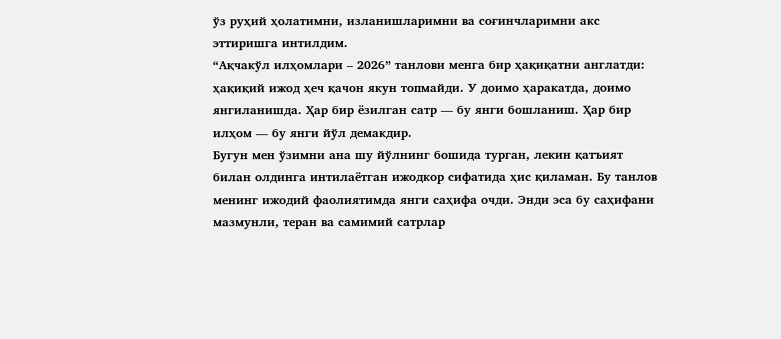ўз руҳий ҳолатимни, изланишларимни ва соғинчларимни акс эттиришга интилдим.
“Ақчакўл илҳомлари – 2026” танлови менга бир ҳақиқатни англатди: ҳақиқий ижод ҳеч қачон якун топмайди. У доимо ҳаракатда, доимо янгиланишда. Ҳар бир ёзилган сатр — бу янги бошланиш. Ҳар бир илҳом — бу янги йўл демакдир.
Бугун мен ўзимни ана шу йўлнинг бошида турган, лекин қатъият билан олдинга интилаётган ижодкор сифатида ҳис қиламан. Бу танлов менинг ижодий фаолиятимда янги саҳифа очди. Энди эса бу саҳифани мазмунли, теран ва самимий сатрлар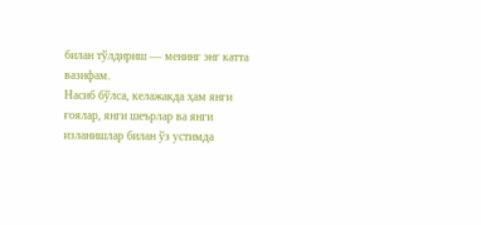билан тўлдириш — менинг энг катта вазифам.
Насиб бўлса, келажакда ҳам янги ғоялар, янги шеърлар ва янги изланишлар билан ўз устимда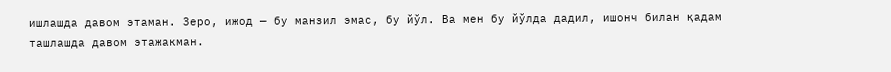ишлашда давом этаман. Зеро, ижод — бу манзил эмас, бу йўл. Ва мен бу йўлда дадил, ишонч билан қадам ташлашда давом этажакман.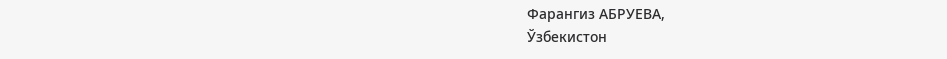Фарангиз АБРУЕВА,
Ўзбекистон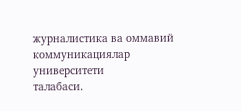журналистика ва оммавий
коммуникациялар университети
талабаси.